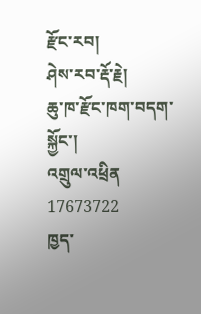རྫོང་རབ།
ཤེས་རབ་རྡོ་རྗེ།
ཆུ་ཁ་རྫོང་ཁག་བདག་སྐྱོང་།
འགྲུལ་འཕྲིན   17673722
ཁྱད་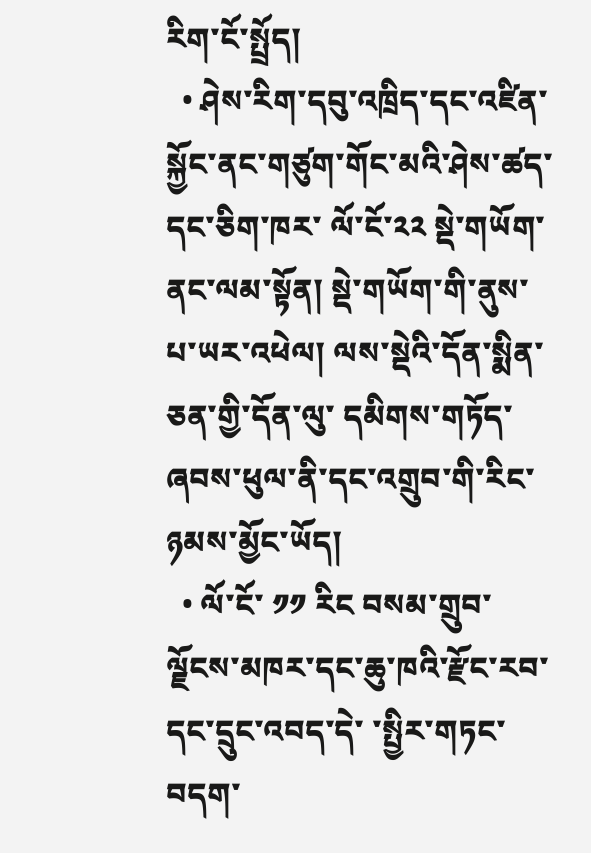རིག་ངོ་སྤྲོད།
  • ཤེས་རིག་དབུ་འཁྲིད་དང་འཛིན་སྐྱོང་ནང་གཙུག་གོང་མའི་ཤེས་ཚད་དང་ཅིག་ཁར་ ལོ་ངོ་༢༢ སྡེ་གཡོག་ནང་ལམ་སྟོན། སྡེ་གཡོག་གི་ནུས་པ་ཡར་འཕེལ། ལས་སྡེའི་དོན་སྨིན་ཅན་གྱི་དོན་ལུ་ དམིགས་གཏོད་ཞབས་ཕུལ་ནི་དང་འགྲུབ་གི་རིང་ཉམས་མྱོང་ཡོད།
  • ལོ་ངོ་ ༡༡ རིང བསམ་གྲུབ་ལྗོངས་མཁར་དང་ཆུ་ཁའི་རྫོང་རབ་དང་དྲུང་འབད་དེ་ ་སྤྱིར་གཏང་བདག་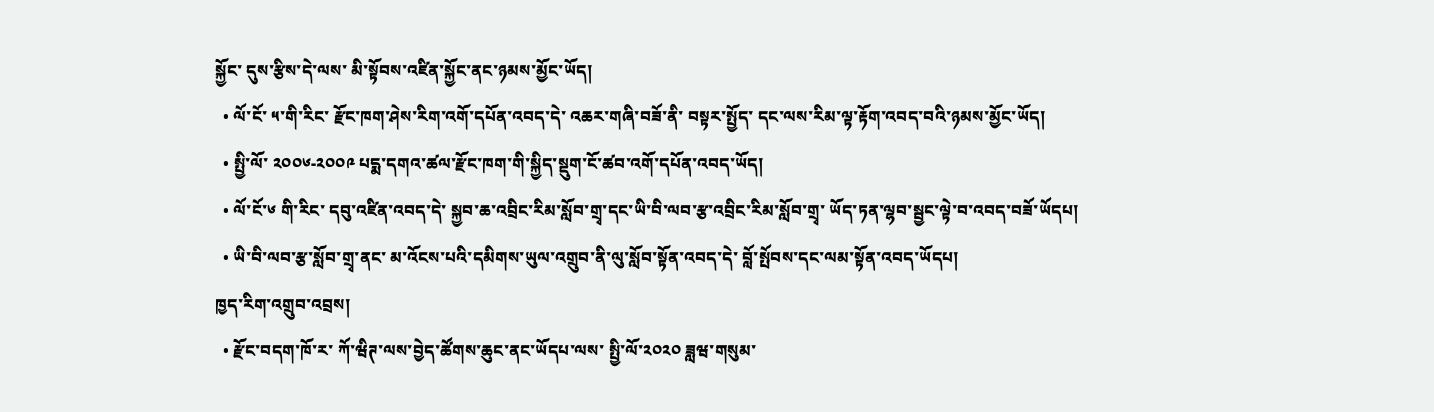སྐྱོང་ དུས་རྩིས་དེ་ལས་ མི་སྟོབས་འཛིན་སྐྱོང་ནང་ཉམས་མྱོང་ཡོད།
  • ལོ་ངོ་ ༥་གི་རིང་ རྫོང་ཁག་ཤེས་རིག་འགོ་དཔོན་འབད་དེ་ འཆར་གཞི་བཟོ་ནི་ བསྟར་སྤྱོད་ དང་ལས་རིམ་ལྟ་རྟོག་འབད་བའི་ཉམས་མྱོང་ཡོད།
  • སྤྱི་ལོ་ ༢༠༠༦-༢༠༠༩ པདྨ་དགའ་ཚལ་རྫོང་ཁག་གི་སྐྱིད་སྡུག་ངོ་ཚབ་འགོ་དཔོན་འབད་ཡོད།
  • ལོ་ངོ་༦ གི་རིང་ དབུ་འཛིན་འབད་དེ་ སྐྱབ་ཆ་འབྲིང་རིམ་སློབ་གྲྭ་དང་ཡི་བི་ལབ་རྩ་འབྲིང་རིམ་སློབ་གྲྭ་ ཡོད་ཏན་ལྷབ་སྦྱང་ལྟེ་བ་འབད་བཟོ་ཡོདཔ།
  • ཡི་བི་ལབ་རྩ་སློབ་གྲྭ་ནང་ མ་འོངས་པའི་དམིགས་ཡུལ་འགྲུབ་ནི་ལུ་སློབ་སྟོན་འབད་དེ་ བློ་སྤོབས་དང་ལམ་སྟོན་འབད་ཡོདཔ།
ཁྱད་རིག་འགྲུབ་འབྲས།
  • རྫོང་བདག་ཁོ་ར་ ཀོ་ཝིཊ་ལས་བྱེད་ཚོགས་ཆུང་ནང་ཡོདཔ་ལས་ སྤྱི་ལོ་༢༠༢༠ ཟླཝ་གསུམ་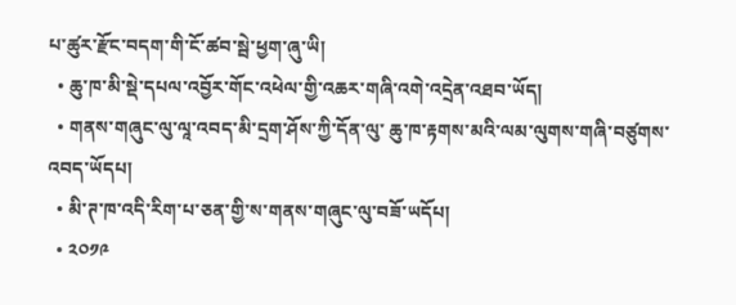པ་ཚུར་རྫོང་བདག་གི་ངོ་ཚབ་སྦེ་ཕྱག་ཞུ་ཡི།
  • ཆུ་ཁ་མི་སྡེ་དཔལ་འབྱོར་གོང་འཕེལ་གྱི་འཆར་གཞི་འགེ་འདྲེན་འཐབ་ཡོད།
  • གནས་གཞུང་ལུ་ལཱ་འབད་མི་དྲག་ཤོས་ཀྱི་དོན་ལུ་ ཆུ་ཁ་རྟགས་མའི་ལམ་ལུགས་གཞི་བཙུགས་འབད་ཡོདཔ།
  • མི་ཊ་ཁ་འདི་རིག་པ་ཅན་གྱི་ས་གནས་གཞུང་ལུ་བཟོ་ཡདོཔ།
  • ༢༠༡༩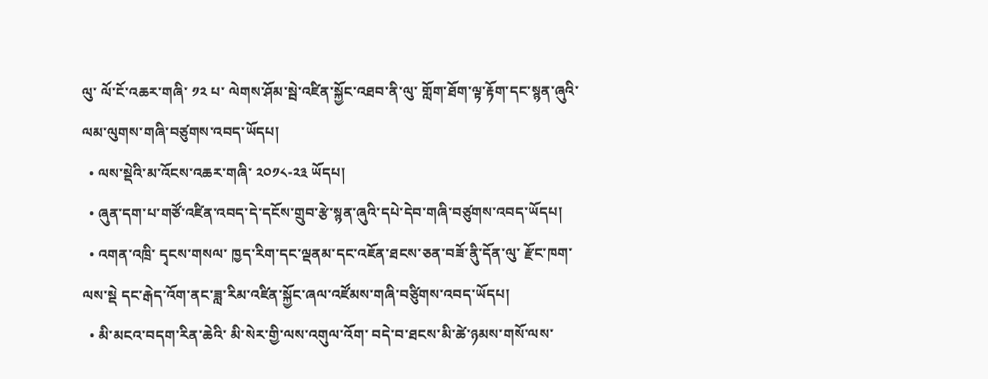ལུ་ ལོ་ངོ་འཆར་གཞི་ ༡༢ པ་ ལེགས་ཤོམ་སྦེ་འཛིན་སྐྱོང་འཐབ་ནི་ལུ་ གློག་ཐོག་ལྟ་རྟོག་དང་སྙན་ཞུའི་ལམ་ལུགས་གཞི་བཙུགས་འབད་ཡོདཔ།
  • ལས་སྡེའི་མ་འོངས་འཆར་གཞི་ ༢༠༡༨-༢༣ ཡོདཔ།
  • ཞུན་དག་པ་གཙོ་འཛིན་འབད་དེ་དངོས་གྲུབ་རྩེ་སྙན་ཞུའི་དཔེ་དེབ་གཞི་བཙུགས་འབད་ཡོདཔ།
  • འགན་འཁྲི་ དྭངས་གསལ་ ཁྱད་རིག་དང་ལྡནམ་དང་འཇོན་ཐངས་ཅན་བཟོ་ནིུ་དོན་ལུ་ རྫོང་ཁག་ ལས་སྡེ དང་རྒེད་འོག་ནང་ཟླ་རིམ་འཛིན་སྐྱོང་ཞལ་འཛོམས་གཞི་བཙིུགས་འབད་ཡོདཔ།
  • མི་མངའ་བདག་རིན་ཆེའི་ མི་སེར་གྱི་ལས་འགུལ་འོག་ བདེ་བ་ཐངས་མི་ཚེ་ཉམས་གསོ་ལས་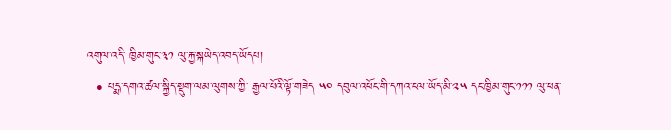འགུལ་འདི་ ཁྱིམ་གུང་༣༡ ལུ་རྐྱ་སྐཡེད་འབད་ཡོདཔ།
  • པདྨ་དགའ་ཚལ་སྐྱིད་སྡུག་ལམ་ལུགས་ཀྱི་ རྒྱལ་པོའི་ལྟོ་གཟེད ༥༠ དབུལ་འཕོང་གི་དཀའ་ངལ་ཡོད་མི་༢༥ དང་ཁྱིམ་གུང་༡༡༡ ལུ་ཕན་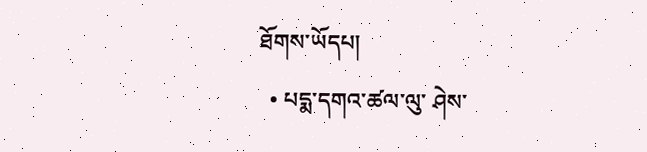ཐོགས་ཡོདཔ།
  • པདྨ་དགའ་ཚལ་ལུ་ ཤེས་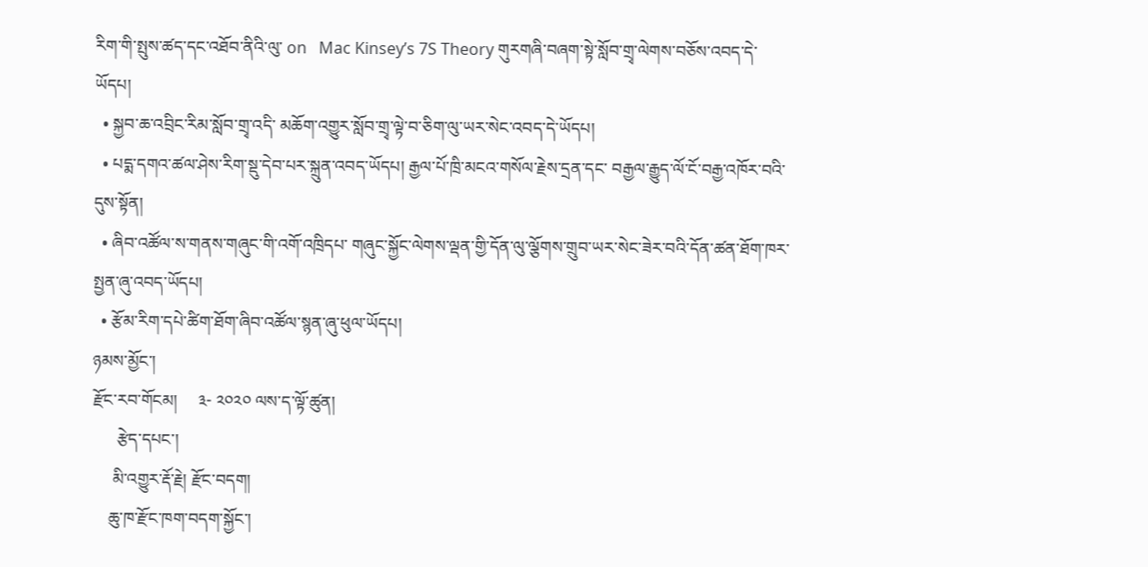རིག་གི་སྤུས་ཚད་དང་འཐོབ་ནིའི་ལུ་ on   Mac Kinsey’s 7S Theory གུརགཞི་བཞག་སྟེ་སློབ་གྲྭ་ལེགས་བཅོས་འབད་དེ་ཡོདཔ།
  • སྐྱབ་ཆ་འབྲིང་རིམ་སློབ་གྲྭ་འདི་ མཆོག་འགྱུར་སློབ་གྲྭ་ལྟེ་བ་ཅིག་ལུ་ཡར་སེང་འབད་དེ་ཡོདཔ།
  • པདྨ་དགའ་ཚལ་ཤེས་རིག་སྡུ་དེབ་པར་སྐྲུན་འབད་ཡོདཔ། རྒྱལ་པོ་ཁྲི་མངའ་གསོལ་རྗེས་དྲན་དང་ བརྒྱལ་རྒྱུད་ལོ་ངོ་བརྒྱ་འཁོར་བའི་དུས་སྟོན།
  • ཞིབ་འཚོལ་ས་གནས་གཞུང་གི་འགོ་འཁྲིདཔ་ གཞུང་སྐྱོང་ལེགས་ལྡན་གྱི་དོན་ལུ་ལྕོགས་གྲུབ་ཡར་སེང་ཟེར་བའི་དོན་ཚན་ཐོག་ཁར་སྤྱན་ཞུ་འབད་ཡོདཔ།
  • རྩོམ་རིག་དཔེ་ཚིག་ཐོག་ཞིབ་འཚོལ་སྙན་ཞུ་ཕུལ་ཡོདཔ།
ཉམས་མྱོང་།
རྫོང་རབ་གོངམ།     ༣- ༢༠༢༠ ལས་ད་ལྟོ་ཚུན།
      རྩེད་དཔང་།
     མི་འགྱུར་རྡོ་རྗེ། རྫོང་བདག།
    ཆུ་ཁ་རྫོང་ཁག་བདག་སྐྱོང་།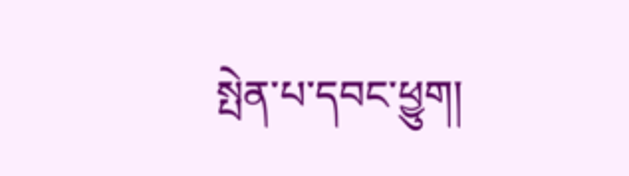སྤེན་པ་དབང་ཕྱུག།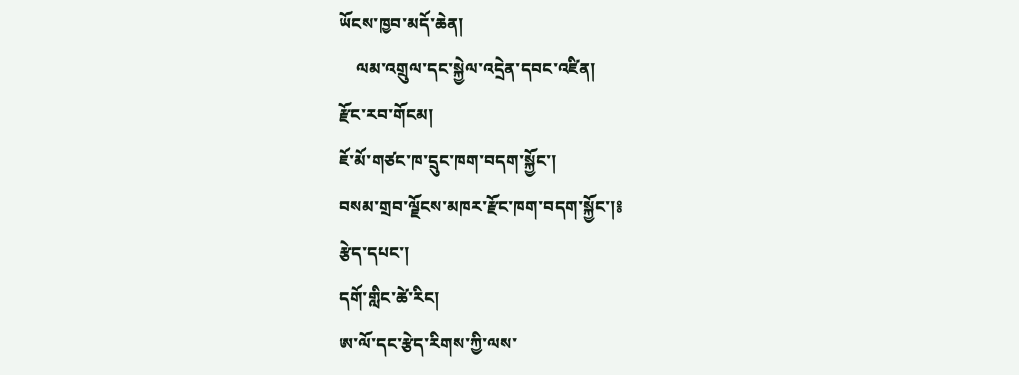ཡོངས་ཁྱབ་མདོ་ཆེན།
    ལམ་འགྲུལ་དང་སྐྱེལ་འདྲེན་དབང་འཛིན།
རྫོང་རབ་གོངམ།
ཇོ་མོ་གཙང་ཁ་དྲུང་ཁག་བདག་སྐྱོང་།
བསམ་གྲབ་ལྗོངས་མཁར་རྫོང་ཁག་བདག་སྐྱོང་།༔
རྩེད་དཔང་།
དགོ་གླིང་ཚེ་རིང།
ཨ་ལོ་དང་རྩེད་རིགས་ཀྱི་ལས་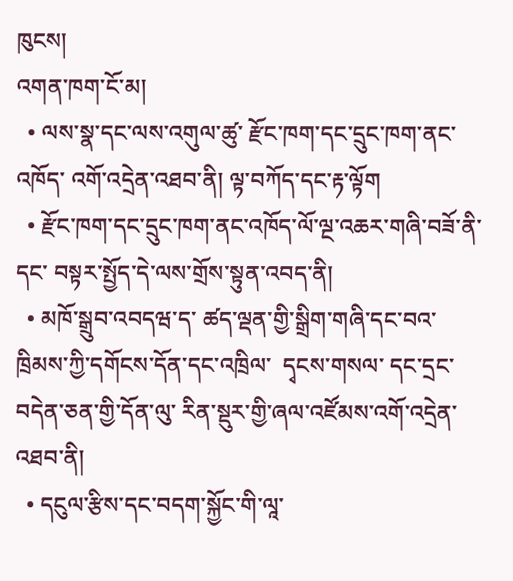ཁུངས།
འགན་ཁག་ངོ་མ།
  • ལས་སྣ་དང་ལས་འགུལ་ཚུ་ རྫོང་ཁག་དང་དྲུང་ཁག་ནང་འཁོད་ འགོ་འདྲེན་འཐབ་ནི། ལྟ་བཀོད་དང་རྟ་ལྟོག
  • རྫོང་ཁག་དང་དྲུང་ཁག་ནང་འཁོད་ལོ་ལྔ་འཆར་གཞི་བཟོ་ནི་དང་ བསྟར་སྤྱོད་དེ་ལས་གྲོས་སྟུན་འབད་ནི།
  • མཁོ་སྒྲུབ་འབདཝ་ད་ ཚད་ལྡན་གྱི་སྒྲིག་གཞི་དང་བའ་ཁྲིམས་ཀྱི་དགོངས་དོན་དང་འཁྲིལ་  དྭངས་གསལ་ དང་དྲང་བདེན་ཅན་གྱི་དོན་ལུ་ རིན་སྡུར་གྱི་ཞལ་འཛོམས་འགོ་འདྲེན་འཐབ་ནི།
  • དངུལ་རྩིས་དང་བདག་སྐྱོང་གི་ལཱ་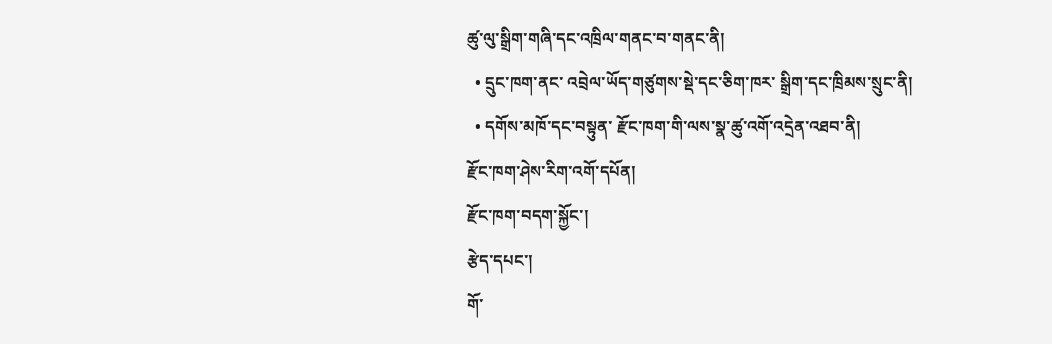ཚུ་ལུ་སྒྲིག་གཞི་དང་འཁྲིལ་གནང་བ་གནང་ནི།
  • དྲུང་ཁག་ནང་ འབྲེལ་ཡོད་གཙུགས་སྡེ་དང་ཅིག་ཁར་ སྒྲིག་དང་ཁྲིམས་སྲུང་ནི།
  • དགོས་མཁོ་དང་བསྟུན་ རྫོང་ཁག་གི་ལས་སྣ་ཚུ་འགོ་འདྲེན་འཐབ་ནི།
རྫོང་ཁག་ཤེས་རིག་འགོ་དཔོན།
རྫོང་ཁག་བདག་སྐྱོང་།
རྩེད་དཔང་།
གོ་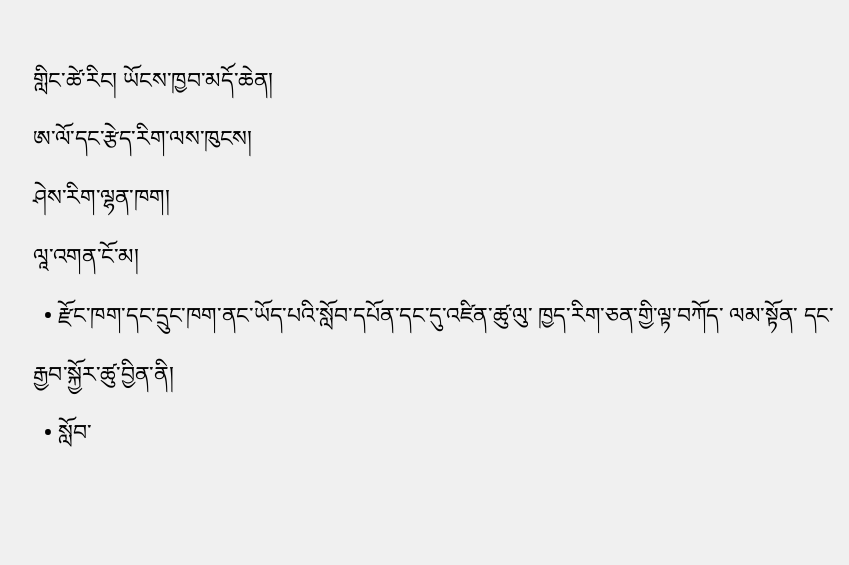གླིང་ཚེ་རིང། ཡོངས་ཁྱབ་མདོ་ཆེན།
ཨ་ལོ་དང་རྩེད་རིག་ལས་ཁུངས།
ཤེས་རིག་ལྷན་ཁག།
ལཱ་འགན་ངོ་མ།
  • རྫོང་ཁག་དང་དྲུང་ཁག་ནང་ཡོད་པའི་སློབ་དཔོན་དང་དུ་འཛིན་ཚུ་ལུ་ ཁྱད་རིག་ཅན་གྱི་ལྟ་བཀོད་ ལམ་སྟོན་ དང་རྒྱབ་སྐྱོར་ཚུ་བྱིན་ནི།
  • སློབ་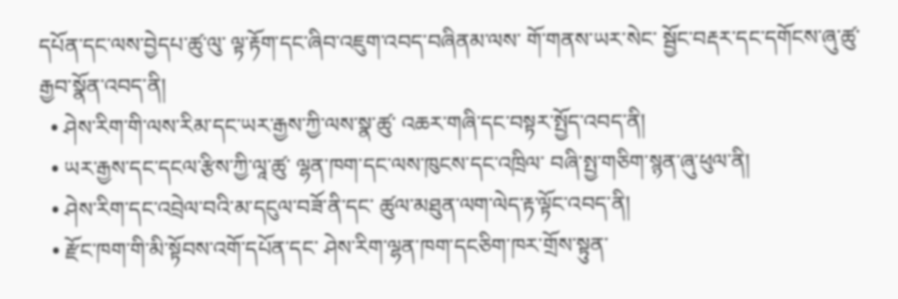དཔོན་དང་ལས་བྱེདཔ་ཚུ་ལུ་ ལྟ་རྟོག་དང་ཞིབ་འཇུག་འབད་བཞིནམ་ལས་ གོ་གནས་ཡར་སེང་ སྦྱོང་བརྡར་དང་དགོངས་ཞུ་ཚུ་རྒྱབ་སྣོན་འབད་ནི།
  • ཤེས་རིག་གི་ལས་རིམ་དང་ཡར་རྒྱས་ཀྱི་ལས་སྣ་ཚུ་ འཆར་གཞི་དང་བསྟར་སྤྱོད་འབད་ནི།
  • ཡར་རྒྱས་དང་དངལ་རྩིས་ཀྱི་ལཱ་ཚུ་ ལྷན་ཁག་དང་ལས་ཁུངས་དང་འཁྲིལ་ བཞི་སྤྱ་གཅིག་སྙན་ཞུ་ཕུལ་ནི།
  • ཤེས་རིག་དང་འབྲེལ་བའི་མ་དངུལ་བཟོ་ནི་དང་ ཚུལ་མཐུན་ལག་ལེད་རྟ་ལྟོང་འབད་ནི།
  • རྫོང་ཁག་གི་མི་སྟོབས་འགོ་དཔོན་དང་ ཤེས་རིག་ལྷན་ཁག་དངཅིག་ཁར་གྲོས་སྟུན་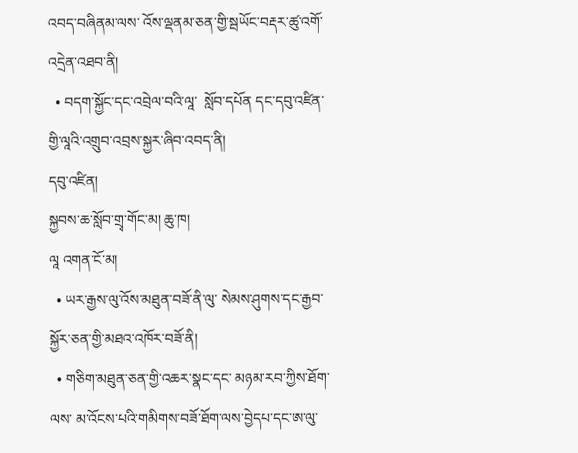འབད་བཞིནམ་ལས་ འོས་ལྡནམ་ཅན་གྱི་སྦཡོང་བརྡར་ཚུ་འགོ་འདྲེན་འཐབ་ནི།
  • བདག་སྐྱོང་དང་འབྲེལ་བའི་ལཱ་  སློབ་དཔོན དང་དབུ་འཛིན་གྱི་ལཱའི་འགྲུབ་འབྲས་སྐྱར་ཞིབ་འབད་ནི།
དབུ་འཛིན།
སྐྱབས་ཆ་སློབ་གྲྭ་གོང་མ། ཆུ་ཁ།
ལཱ འགན་ངོ་མ།
  • ཡར་རྒྱས་ལུ་འོས་མཐུན་བཟོ་ནི་ལུ་ སེམས་ཤུགས་དང་རྒྱབ་སྐྱོར་ཅན་གྱི་མཐའ་འཁོར་བཟོ་ནི།
  • གཅིག་མཐུན་ཅན་གྱི་འཆར་སྣང་དང་ མཉམ་རབ་ཀྱིས་ཐོག་ལས་ མ་འོངས་པའི་གམིགས་བཟོ་ཐོག་ལས་བྱེདཔ་དང་ཨ་ལུ་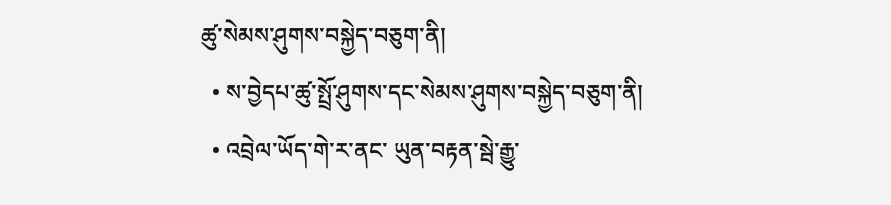ཚུ་སེམས་ཤུགས་བསྐྱེད་བཅུག་ནི།
  • ས་བྱེདཔ་ཚུ་སྤྲོ་ཤུགས་དང་སེམས་ཤུགས་བསྐྱེད་བཅུག་ནི།
  • འབྲེལ་ཡོད་གེ་ར་ནང་ ཡུན་བརྟན་སྦེ་རྒྱུ་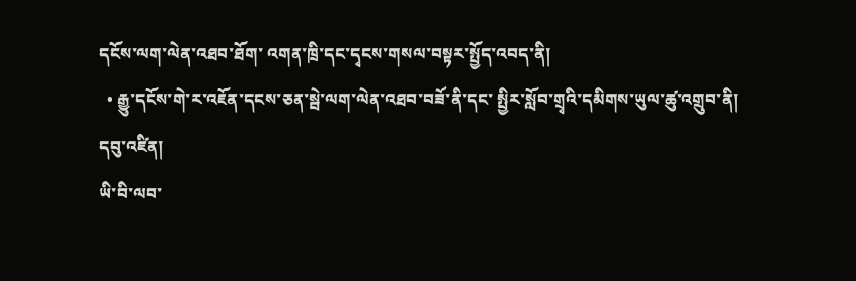དངོས་ལག་ལེན་འཐབ་ཐོག་ འགན་ཁྲི་དང་དྭངས་གསལ་བསྟར་སྤྱོད་འབད་ནི།
  • རྒྱུ་དངོས་གེ་ར་འཇོན་དངས་ཅན་སྦེ་ལག་ལེན་འཐབ་བཟོ་ནི་དང་ སྤྱིར་སློབ་གྲྭའི་དམིགས་ཡུལ་ཚུ་འགྲུབ་ནི།
དབུ་འཛིན།
ཡི་བི་ལབ་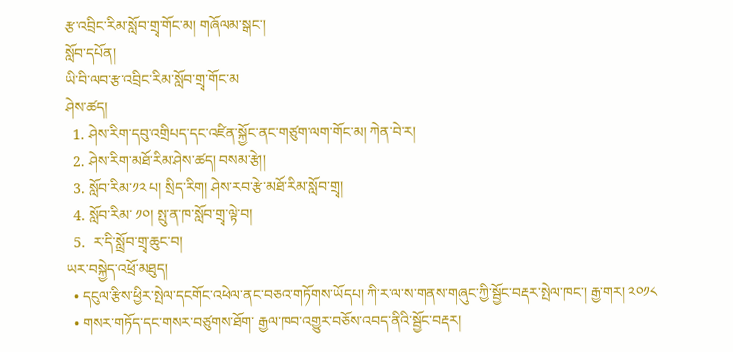རྩ་འབྲིང་རིམ་སློབ་གྲྭ་གོང་མ། གཞོལམ་སྒང་།
སློབ་དཔོན།
ཡི་བི་ལབ་རྩ་འབྲིང་རིམ་སློབ་གྲྭ་གོང་མ
ཤེས་ཚད།
  1. ཤེས་རིག་དབུ་འགྲིཔད་དང་འཛིན་སྐྱོང་ནང་གཙུག་ལག་གོང་མ། ཀེན་བེ་ར།
  2. ཤེས་རིག་མཐོ་རིམ་ཤེས་ཚད། བསམ་རྩེ།།
  3. སློབ་རིམ་༡༢ པ། སྲིད་རིག། ཤེས་རབ་རྩེ་མཐོ་རིམ་སློབ་གྲྭ།
  4. སློབ་རིམ་ ༡༠། སྤུ་ན་ཁ་སློབ་གྲྭ་ལྟེ་བ།
  5.  ར་དི་སླྲོབ་གྲྭ་ཆུང་བ།
ཡར་བསྐྱེད་འཕྲོ་མཐུད།
  • དངུལ་རྩིས་ཕྱིར་སྤེལ་དངགོང་འཕེལ་ནང་བཅའ་གཏོགས་ཡོདཔ། ཀི་ར་ལ་ས་གནས་གཞུང་ཀྱི་སྦྱོང་བརྡར་སྤེལ་ཁང་། རྒྱ་གར། ༢༠༡༨
  • གསར་གཏོད་དང་གསར་བཙུགས་ཐོག་ རྒྱལ་ཁབ་འགྱུར་བཅོས་འབད་ནིའི་སྦྱོང་བརྡར།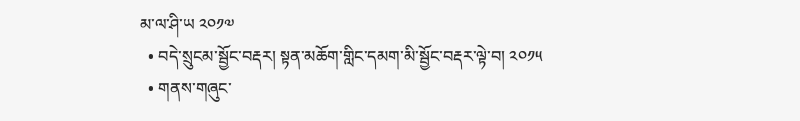མ་ལ་ཤི་ཡ ༢༠༡༧
  • བདེ་སྲུངམ་སྦྱོང་བརྡར། སྟན་མཆོག་གླིང་དམག་མི་སྦྱོང་བརྡར་ལྟེ་བ། ༢༠༡༥
  • གནས་གཞུང་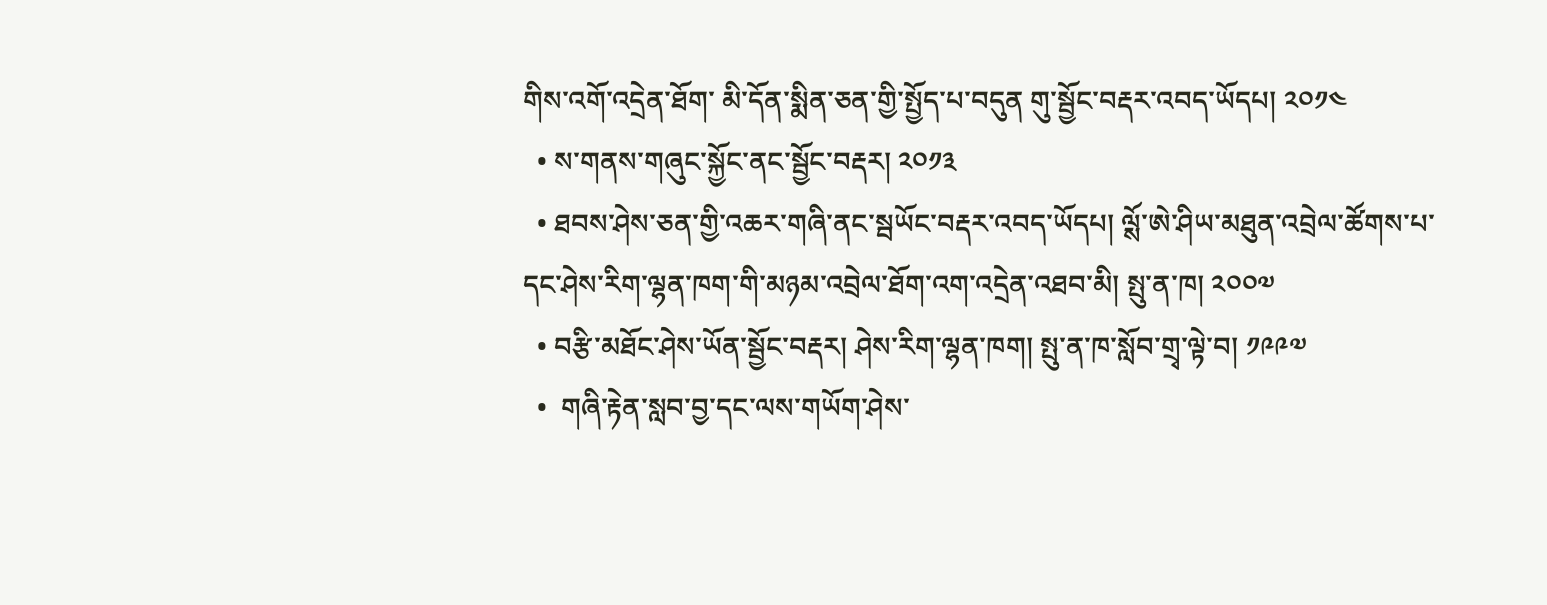གིས་འགོ་འདྲེན་ཐོག་ མི་དོན་སྨིན་ཅན་གྱི་སྤྱོད་པ་བདུན གུ་སྦྱོང་བརྡར་འབད་ཡོདཔ། ༢༠༡༤
  • ས་གནས་གཞུང་སྐྱོང་ནང་སྦྱོང་བརྡར། ༢༠༡༣
  • ཐབས་ཤེས་ཅན་གྱི་འཆར་གཞི་ནང་སྦཡོང་བརྡར་འབད་ཡོདཔ། ལྶོ་ཨེ་ཤིཡ་མཐུན་འབྲེལ་ཚོགས་པ་དང་ཤེས་རིག་ལྷན་ཁག་གི་མཉམ་འབྲེལ་ཐོག་འག་འདྲེན་འཐབ་མི། སྤུ་ན་ཁ། ༢༠༠༧
  • བརྩི་མཐོང་ཤེས་ཡོན་སྦྱོང་བརྡར། ཤེས་རིག་ལྷན་ཁག། སྤུ་ན་ཁ་སློབ་གྲྭ་ལྟེ་བ། ༡༩༩༧
  •  གཞི་རྟེན་སླབ་བྱ་དང་ལས་གཡོག་ཤེས་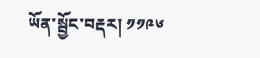ཡོན་སྦྱོང་བརྡར། ༡༡༩༦